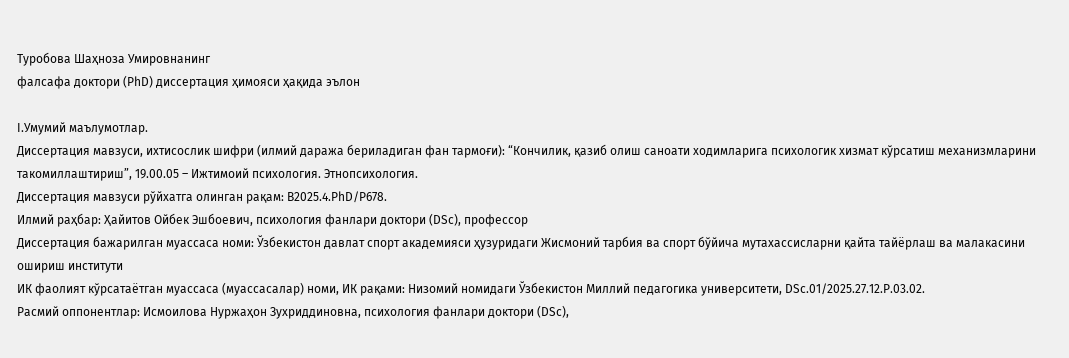Туробова Шаҳноза Умировнанинг
фалсафа доктори (PhD) диссертация ҳимояси ҳақида эълон

I.Умумий маълумотлар.
Диссертация мавзуси, ихтисослик шифри (илмий даража бериладиган фан тармоғи): “Кончилик, қазиб олиш саноати ходимларига психологик хизмат кўрсатиш механизмларини такомиллаштириш”, 19.00.05 – Ижтимоий психология. Этнопсихология.
Диссертация мавзуси рўйхатга олинган рақам: B2025.4.PhD/P678.
Илмий раҳбар: Ҳайитов Ойбек Эшбоевич, психология фанлари доктори (DSc), профессор
Диссертация бажарилган муассаса номи: Ўзбекистон давлат спорт академияси ҳузуридаги Жисмоний тарбия ва спорт бўйича мутахассисларни қайта тайёрлаш ва малакасини ошириш институти
ИК фаолият кўрсатаётган муассаса (муассасалар) номи, ИК рақами: Низомий номидаги Ўзбекистон Миллий педагогика университети, DSc.01/2025.27.12.Р.03.02.
Расмий оппонентлар: Исмоилова Нуржаҳон Зухриддиновна, психология фанлари доктори (DSc),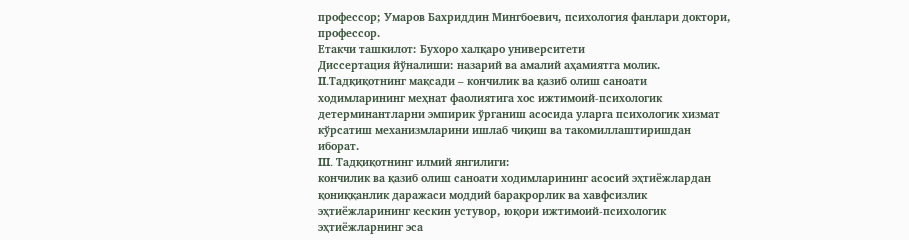профессор; Умаров Бахриддин Мингбоевич, психология фанлари доктори, профессор.
Етакчи ташкилот: Бухоро халқаро университети
Диссертация йўналиши: назарий ва амалий аҳамиятга молик.
II.Тадқиқотнинг мақсади – кончилик ва қазиб олиш саноати ходимларининг меҳнат фаолиятига хос ижтимоий-психологик детерминантларни эмпирик ўрганиш асосида уларга психологик хизмат кўрсатиш механизмларини ишлаб чиқиш ва такомиллаштиришдан иборат.
III. Тадқиқотнинг илмий янгилиги:
кончилик ва қазиб олиш саноати ходимларининг асосий эҳтиёжлардан қониққанлик даражаси моддий барақрорлик ва хавфсизлик эҳтиёжларининг кескин устувор, юқори ижтимоий-психологик эҳтиёжларнинг эса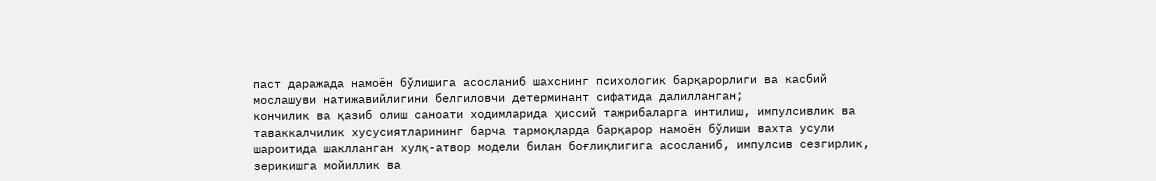паст даражада намоён бўлишига асосланиб шахснинг психологик барқарорлиги ва касбий мослашуви натижавийлигини белгиловчи детерминант сифатида далилланган;
кончилик ва қазиб олиш саноати ходимларида ҳиссий тажрибаларга интилиш, импулсивлик ва таваккалчилик хусусиятларининг барча тармоқларда барқарор намоён бўлиши вахта усули шароитида шаклланган хулқ-атвор модели билан боғлиқлигига асосланиб, импулсив сезгирлик, зерикишга мойиллик ва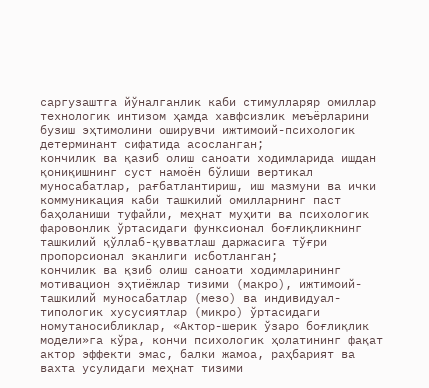саргузаштга йўналганлик каби стимулларяр омиллар технологик интизом ҳамда хавфсизлик меъёрларини бузиш эҳтимолини оширувчи ижтимоий-психологик детерминант сифатида асосланган;
кончилик ва қазиб олиш саноати ходимларида ишдан қониқишнинг суст намоён бўлиши вертикал муносабатлар, рағбатлантириш, иш мазмуни ва ички коммуникация каби ташкилий омилларнинг паст баҳоланиши туфайли, меҳнат муҳити ва психологик фаровонлик ўртасидаги функсионал боғлиқликнинг ташкилий қўллаб-қувватлаш даржасига тўғри пропорсионал эканлиги исботланган;
кончилик ва қзиб олиш саноати ходимларининг мотивацион эҳтиёжлар тизими (макро), ижтимоий-ташкилий муносабатлар (мезо) ва индивидуал-типологик хусусиятлар (микро) ўртасидаги номутаносибликлар, «Актор-шерик ўзаро боғлиқлик модели»га кўра, кончи психологик ҳолатининг фақат актор эффекти эмас, балки жамоа, раҳбарият ва вахта усулидаги меҳнат тизими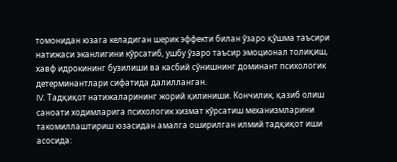томонидан юзага келадиган шерик эффекти билан ўзаро қўшма таъсири натижаси эканлигини кўрсатиб, ушбу ўзаро таъсир эмоционал толиқиш, хавф идрокининг бузилиши ва касбий сўнишнинг доминант психологик детерминантлари сифатида далилланган.
IV. Тадқиқот натижаларининг жорий қилиниши. Кончилик, қазиб олиш саноати ходимларига психологик хизмат кўрсатиш механизмларини такомиллаштириш юзасидан амалга оширилган илмий тадқиқот иши асосида: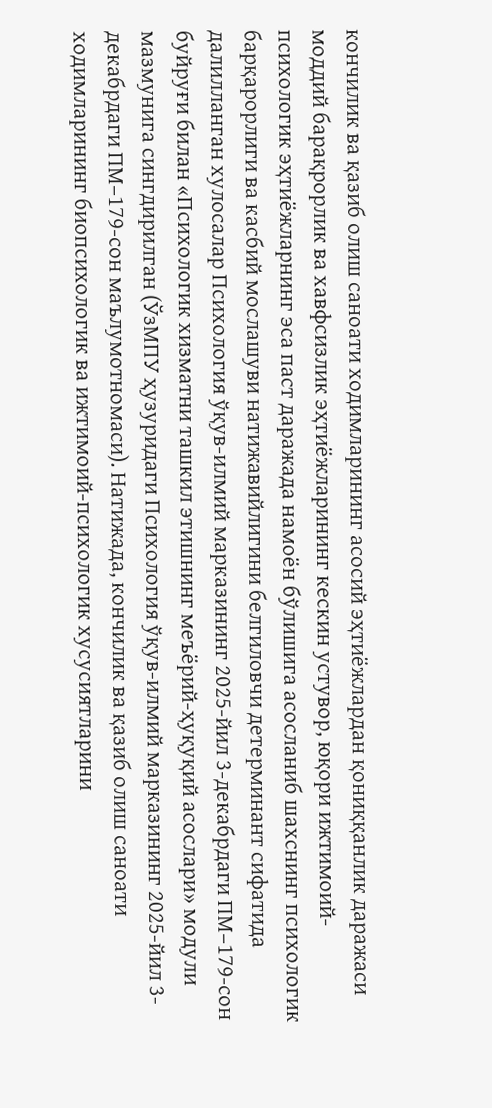кончилик ва қазиб олиш саноати ходимларининг асосий эҳтиёжлардан қониққанлик даражаси моддий барақрорлик ва хавфсизлик эҳтиёжларининг кескин устувор, юқори ижтимоий-психологик эҳтиёжларнинг эса паст даражада намоён бўлишига асосланиб шахснинг психологик барқарорлиги ва касбий мослашуви натижавийлигини белгиловчи детерминант сифатида далилланган хулосалар Психология ўқув-илмий марказининг 2025-йил 3-декабрдаги ПМ–179-сон буйруғи билан «Психологик хизматни ташкил этишнинг меъёрий-ҳуқуқий асослари» модули мазмунига сингдирилган (ЎзМПУ ҳузуридаги Психология ўқув-илмий марказининг 2025-йил 3-декабрдаги ПМ–179-сон маълумотномаси). Натижада, кончилик ва қазиб олиш саноати ходимларининг биопсихологик ва ижтимоий-психологик хусусиятларини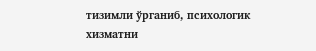тизимли ўрганиб, психологик хизматни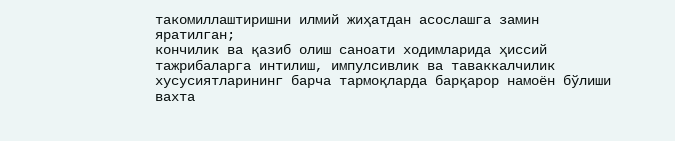такомиллаштиришни илмий жиҳатдан асослашга замин яратилган;
кончилик ва қазиб олиш саноати ходимларида ҳиссий тажрибаларга интилиш, импулсивлик ва таваккалчилик хусусиятларининг барча тармоқларда барқарор намоён бўлиши вахта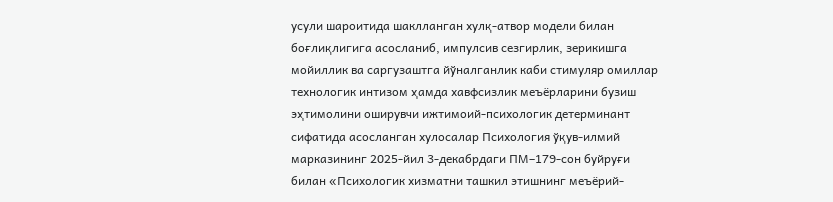усули шароитида шаклланган хулқ-атвор модели билан боғлиқлигига асосланиб, импулсив сезгирлик, зерикишга мойиллик ва саргузаштга йўналганлик каби стимуляр омиллар технологик интизом ҳамда хавфсизлик меъёрларини бузиш эҳтимолини оширувчи ижтимоий-психологик детерминант сифатида асосланган хулосалар Психология ўқув-илмий марказининг 2025-йил 3-декабрдаги ПМ–179-сон буйруғи билан «Психологик хизматни ташкил этишнинг меъёрий-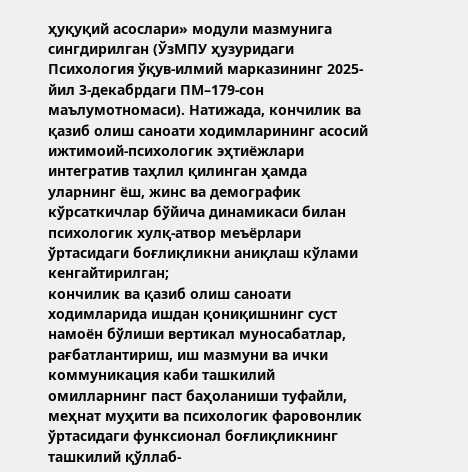ҳуқуқий асослари» модули мазмунига сингдирилган (ЎзМПУ ҳузуридаги Психология ўқув-илмий марказининг 2025-йил 3-декабрдаги ПМ–179-сон маълумотномаси). Натижада, кончилик ва қазиб олиш саноати ходимларининг асосий ижтимоий-психологик эҳтиёжлари интегратив таҳлил қилинган ҳамда уларнинг ёш, жинс ва демографик кўрсаткичлар бўйича динамикаси билан психологик хулқ-атвор меъёрлари ўртасидаги боғлиқликни аниқлаш кўлами кенгайтирилган;
кончилик ва қазиб олиш саноати ходимларида ишдан қониқишнинг суст намоён бўлиши вертикал муносабатлар, рағбатлантириш, иш мазмуни ва ички коммуникация каби ташкилий омилларнинг паст баҳоланиши туфайли, меҳнат муҳити ва психологик фаровонлик ўртасидаги функсионал боғлиқликнинг ташкилий қўллаб-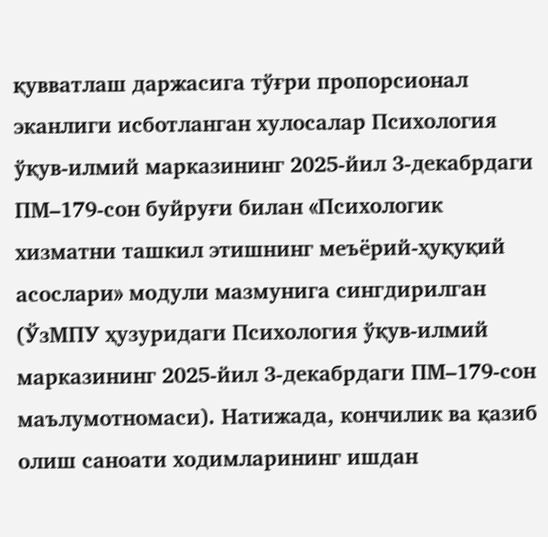қувватлаш даржасига тўғри пропорсионал эканлиги исботланган хулосалар Психология ўқув-илмий марказининг 2025-йил 3-декабрдаги ПМ–179-сон буйруғи билан «Психологик хизматни ташкил этишнинг меъёрий-ҳуқуқий асослари» модули мазмунига сингдирилган (ЎзМПУ ҳузуридаги Психология ўқув-илмий марказининг 2025-йил 3-декабрдаги ПМ–179-сон маълумотномаси). Натижада, кончилик ва қазиб олиш саноати ходимларининг ишдан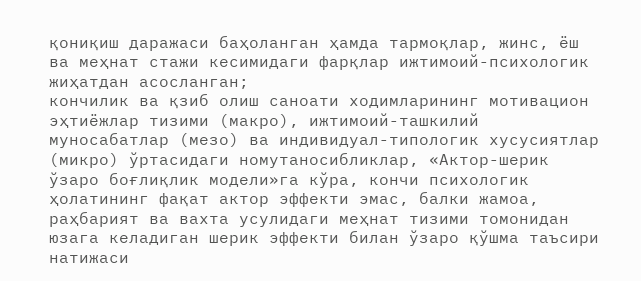қониқиш даражаси баҳоланган ҳамда тармоқлар, жинс, ёш ва меҳнат стажи кесимидаги фарқлар ижтимоий-психологик жиҳатдан асосланган;
кончилик ва қзиб олиш саноати ходимларининг мотивацион эҳтиёжлар тизими (макро), ижтимоий-ташкилий муносабатлар (мезо) ва индивидуал-типологик хусусиятлар (микро) ўртасидаги номутаносибликлар, «Актор-шерик ўзаро боғлиқлик модели»га кўра, кончи психологик ҳолатининг фақат актор эффекти эмас, балки жамоа, раҳбарият ва вахта усулидаги меҳнат тизими томонидан юзага келадиган шерик эффекти билан ўзаро қўшма таъсири натижаси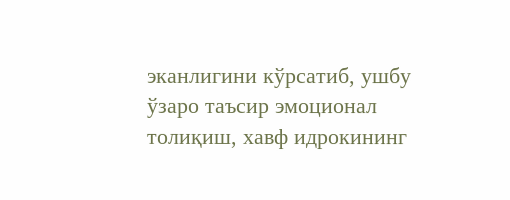эканлигини кўрсатиб, ушбу ўзаро таъсир эмоционал толиқиш, хавф идрокининг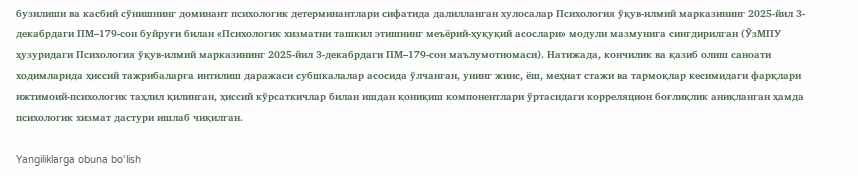бузилиши ва касбий сўнишнинг доминант психологик детерминантлари сифатида далилланган хулосалар Психология ўқув-илмий марказининг 2025-йил 3-декабрдаги ПМ–179-сон буйруғи билан «Психологик хизматни ташкил этишнинг меъёрий-ҳуқуқий асослари» модули мазмунига сингдирилган (ЎзМПУ ҳузуридаги Психология ўқув-илмий марказининг 2025-йил 3-декабрдаги ПМ–179-сон маълумотномаси). Натижада, кончилик ва қазиб олиш саноати ходимларида ҳиссий тажрибаларга интилиш даражаси субшкалалар асосида ўлчанган, унинг жинс, ёш, меҳнат стажи ва тармоқлар кесимидаги фарқлари ижтимоий-психологик таҳлил қилинган, ҳиссий кўрсаткичлар билан ишдан қониқиш компонентлари ўртасидаги корреляцион боғлиқлик аниқланган ҳамда психологик хизмат дастури ишлаб чиқилган.

Yangiliklarga obuna bo‘lish